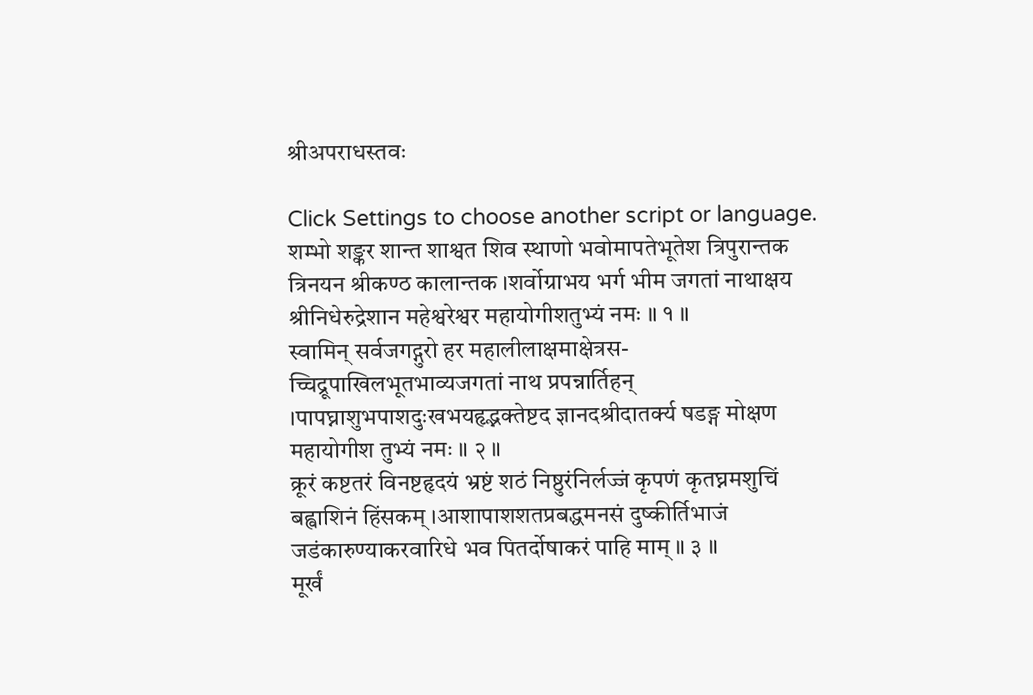श्रीअपराधस्तवः

Click Settings to choose another script or language.
शम्भो शङ्कर शान्त शाश्वत शिव स्थाणो भवोमापतेभूतेश त्रिपुरान्तक त्रिनयन श्रीकण्ठ कालान्तक ।शर्वोग्राभय भर्ग भीम जगतां नाथाक्षय श्रीनिधेरुद्रेशान महेश्वरेश्वर महायोगीशतुभ्यं नमः ॥ १ ॥
स्वामिन् सर्वजगद्गुरो हर महालीलाक्षमाक्षेत्रस-च्चिद्रूपाखिलभूतभाव्यजगतां नाथ प्रपन्नार्तिहन् ।पापघ्नाशुभपाशदुःखभयहृद्भक्तेष्टद ज्ञानदश्रीदातर्क्य षडङ्ग मोक्षण महायोगीश तुभ्यं नमः ॥ २ ॥
क्रूरं कष्टतरं विनष्टहृदयं भ्रष्टं शठं निष्ठुरंनिर्लज्जं कृपणं कृतघ्नमशुचिं बह्वाशिनं हिंसकम् ।आशापाशशतप्रबद्धमनसं दुष्कीर्तिभाजं जडंकारुण्याकरवारिधे भव पितर्दोषाकरं पाहि माम् ॥ ३ ॥
मूर्खं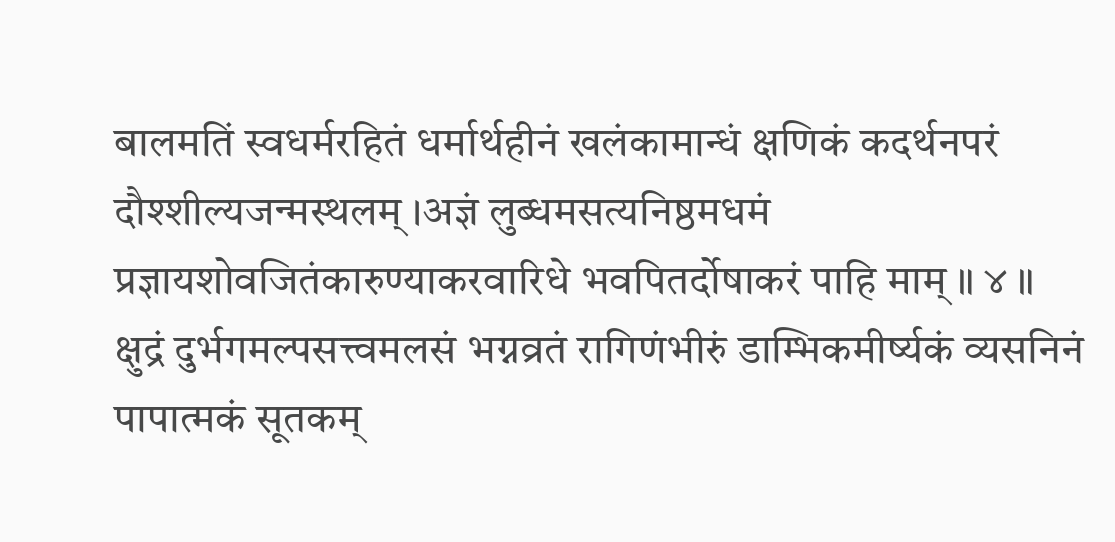बालमतिं स्वधर्मरहितं धर्मार्थहीनं खलंकामान्धं क्षणिकं कदर्थनपरं दौश्शील्यजन्मस्थलम् ।अज्ञं लुब्धमसत्यनिष्ठमधमं प्रज्ञायशोवजितंकारुण्याकरवारिधे भवपितर्दोषाकरं पाहि माम् ॥ ४ ॥
क्षुद्रं दुर्भगमल्पसत्त्वमलसं भग्नव्रतं रागिणंभीरुं डाम्भिकमीर्ष्यकं व्यसनिनं पापात्मकं सूतकम्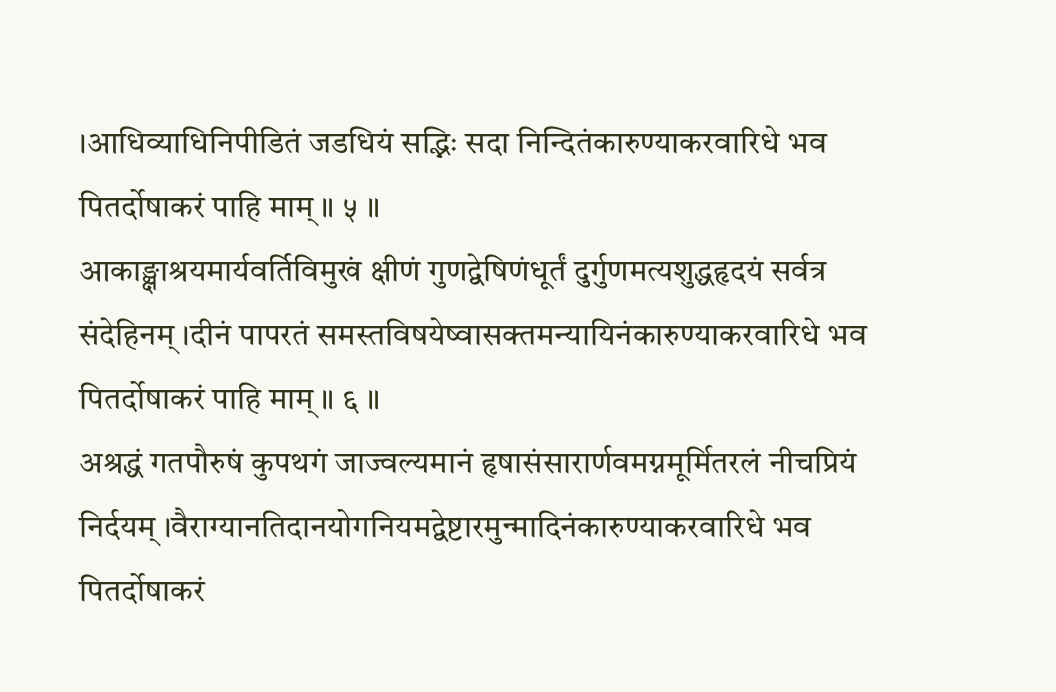।आधिव्याधिनिपीडितं जडधियं सद्भिः सदा निन्दितंकारुण्याकरवारिधे भव पितर्दोषाकरं पाहि माम् ॥ ५ ॥
आकाङ्क्षाश्रयमार्यवर्तिविमुखं क्षीणं गुणद्वेषिणंधूर्तं दुर्गुणमत्यशुद्धहृदयं सर्वत्र संदेहिनम् ।दीनं पापरतं समस्तविषयेष्वासक्तमन्यायिनंकारुण्याकरवारिधे भव पितर्दोषाकरं पाहि माम् ॥ ६ ॥
अश्रद्धं गतपौरुषं कुपथगं जाज्वल्यमानं हृषासंसारार्णवमग्नमूर्मितरलं नीचप्रियं निर्दयम् ।वैराग्यानतिदानयोगनियमद्वेष्टारमुन्मादिनंकारुण्याकरवारिधे भव पितर्दोषाकरं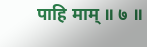पाहि माम् ॥ ७ ॥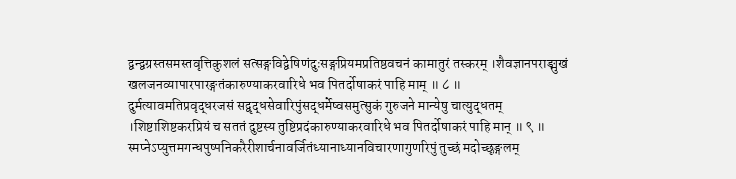द्वन्द्वग्रस्तसमस्तवृत्तिकुशलं सत्सङ्गविद्वेषिणंदुःसङ्गप्रियमप्रतिष्ठवचनं कामातुरं तस्करम् ।शैवज्ञानपराङ्मुखं खलजनव्यापारपारङ्गतंकारुण्याकरवारिधे भव पितर्दोषाकरं पाहि माम् ॥ ८ ॥
दुर्मत्यावमतिप्रवृद्धरजसं सद्वृद्धसेवारिपुंसद्धर्मेष्वसमुत्सुकं गुरुजने मान्येषु चात्युद्धतम् ।शिष्टाशिष्टकरप्रियं च सततं दुष्टस्य तुष्टिप्रदंकारुण्याकरवारिधे भव पितर्दोषाकरं पाहि मान् ॥ ९ ॥
स्मप्नेऽप्युत्तमगन्धपुष्पनिकरैरीशार्चनावर्जितंध्यानाध्यानविचारणागुणरिपुं तुच्छं मदोच्छृङ्गलम्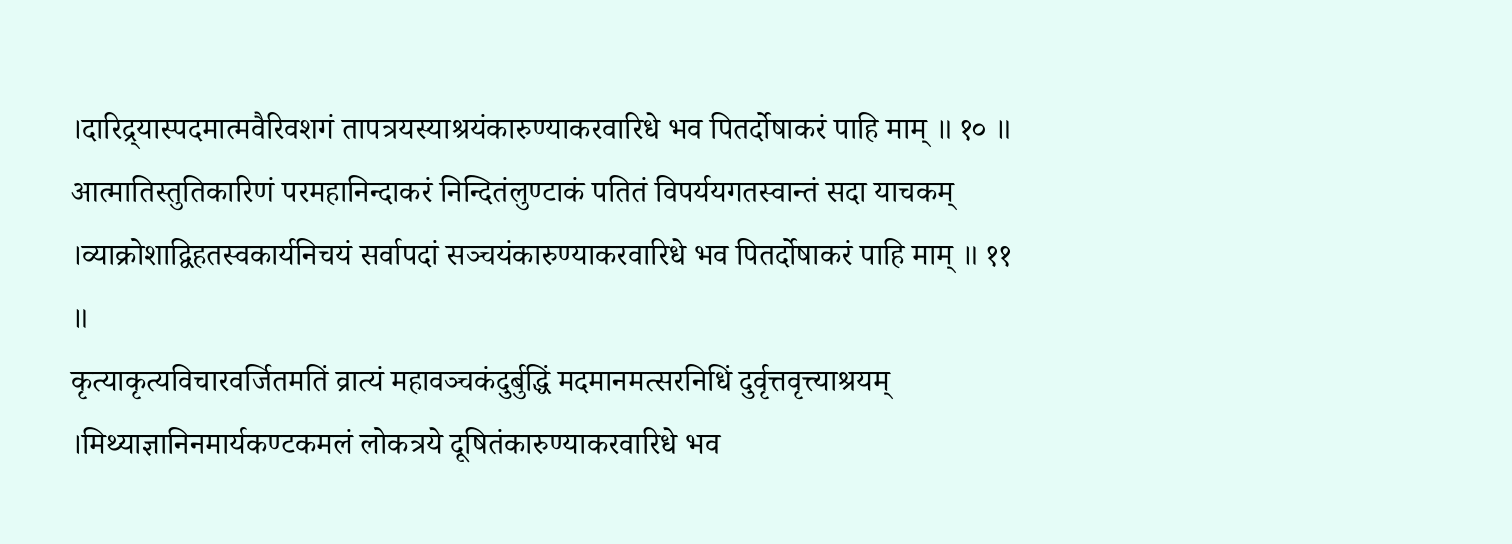।दारिद्र्यास्पदमात्मवैरिवशगं तापत्रयस्याश्रयंकारुण्याकरवारिधे भव पितर्दोषाकरं पाहि माम् ॥ १० ॥
आत्मातिस्तुतिकारिणं परमहानिन्दाकरं निन्दितंलुण्टाकं पतितं विपर्ययगतस्वान्तं सदा याचकम् ।व्याक्रोशाद्विहतस्वकार्यनिचयं सर्वापदां सञ्चयंकारुण्याकरवारिधे भव पितर्दोषाकरं पाहि माम् ॥ ११ ॥
कृत्याकृत्यविचारवर्जितमतिं व्रात्यं महावञ्चकंदुर्बुद्धिं मदमानमत्सरनिधिं दुर्वृत्तवृत्त्याश्रयम् ।मिथ्याज्ञानिनमार्यकण्टकमलं लोकत्रये दूषितंकारुण्याकरवारिधे भव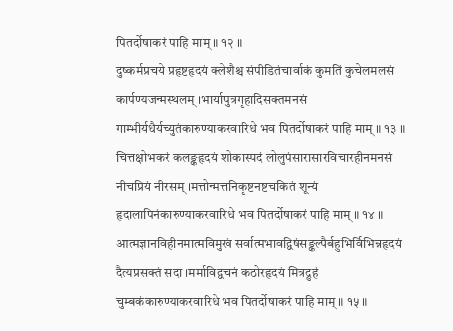पितर्दोषाकरं पाहि माम् ॥ १२ ॥
दुष्कर्मप्रचये प्रहृष्टहृदयं क्लेशैश्च संपीडितंचार्वाकं कुमतिं कुचेलमलसं कार्पण्यजन्मस्थलम् ।भार्यापुत्रगृहादिसक्तमनसं गाम्भीर्यधैर्यच्युतंकारुण्याकरवारिधे भव पितर्दोषाकरं पाहि माम् ॥ १३ ॥
चित्तक्षोभकरं कलङ्कहृदयं शोकास्पदं लोलुपंसारासारविचारहीनमनसं नीचप्रियं नीरसम् ।मत्तोन्मत्तनिकृष्टनष्टचकितं शून्यं हृदालापिनंकारुण्याकरवारिधे भव पितर्दोषाकरं पाहि माम् ॥ १४ ॥
आत्मज्ञानविहीनमात्मविमुखं सर्वात्मभावद्विषंसङ्कल्पैर्बहुभिर्विभिन्नहृदयं दैत्यप्रसक्तं सदा ।मर्माविद्वचनं कठोरहृदयं मित्रद्रुहं चुम्बकंकारुण्याकरवारिधे भव पितर्दोषाकरं पाहि माम् ॥ १५ ॥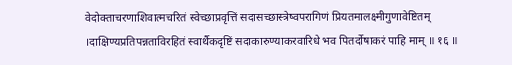वेदोक्ताचरणाशिवात्मचरितं स्वेच्छाप्रवृत्तिं सदासच्छास्त्रेष्वपरागिणं प्रियतमालक्ष्मीगुणावेष्टितम् ।दाक्षिण्यप्रतिपन्नताविरहितं स्वार्थैकदृष्टिं सदाकारुण्याकरवारिधे भव पितर्दोषाकरं पाहि माम् ॥ १६ ॥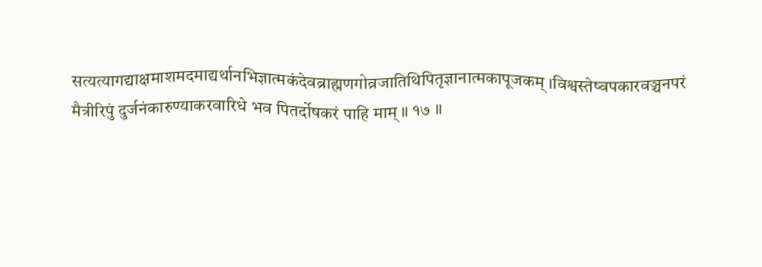सत्यत्यागद्याक्षमाशमदमाद्यर्थानभिज्ञात्मकंदेवब्राह्मणगोव्रजातिथिपितृज्ञानात्मकापूजकम् ।विश्वस्तेष्वपकारवञ्चनपरं मैत्रीरिपुं दुर्जनंकारुण्याकरवारिधे भव पितर्दोषकरं पाहि माम् ॥ १७ ॥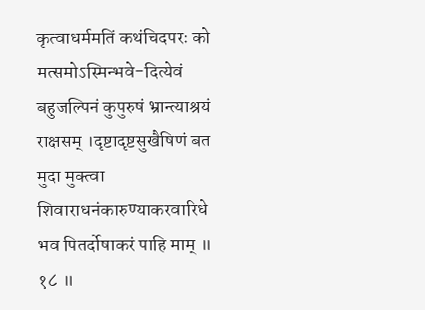कृत्वाधर्ममतिं कथंचिदपरः को मत्समोऽस्मिन्भवे-दित्येवं बहुजल्पिनं कुपुरुषं भ्रान्त्याश्रयं राक्षसम् ।दृष्टादृष्टसुखैषिणं बत मुदा मुक्त्वा शिवाराधनंकारुण्याकरवारिधे भव पितर्दोषाकरं पाहि माम् ॥ १८ ॥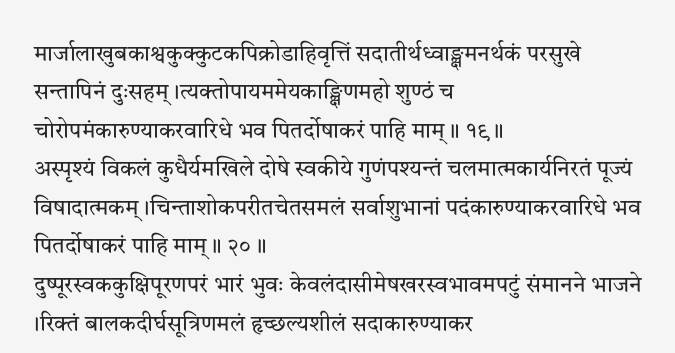मार्जालाखुबकाश्वकुक्कुटकपिक्रोडाहिवृत्तिं सदातीर्थध्वाङ्क्षमनर्थकं परसुखे सन्तापिनं दुःसहम् ।त्यक्तोपायममेयकाङ्क्षिणमहो शुण्ठं च चोरोपमंकारुण्याकरवारिधे भव पितर्दोषाकरं पाहि माम् ॥ १९ ॥
अस्पृश्यं विकलं कुधैर्यमखिले दोषे स्वकीये गुणंपश्यन्तं चलमात्मकार्यनिरतं पूज्यं विषादात्मकम् ।चिन्ताशोकपरीतचेतसमलं सर्वाशुभानां पदंकारुण्याकरवारिधे भव पितर्दोषाकरं पाहि माम् ॥ २० ॥
दुष्पूरस्वककुक्षिपूरणपरं भारं भुवः केवलंदासीमेषखरस्वभावमपटुं संमानने भाजने ।रिक्तं बालकदीर्घसूत्रिणमलं हृच्छल्यशीलं सदाकारुण्याकर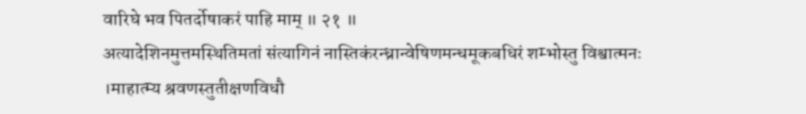वारिघे भव पितर्दोषाकरं पाहि माम् ॥ २१ ॥
अत्यादेशिनमुत्तमस्थितिमतां संत्यागिनं नास्तिकंरन्ध्रान्वेषिणमन्धमूकबधिरं शम्भोस्तु विश्वात्मनः ।माहात्म्य श्रवणस्तुतीक्षणविधौ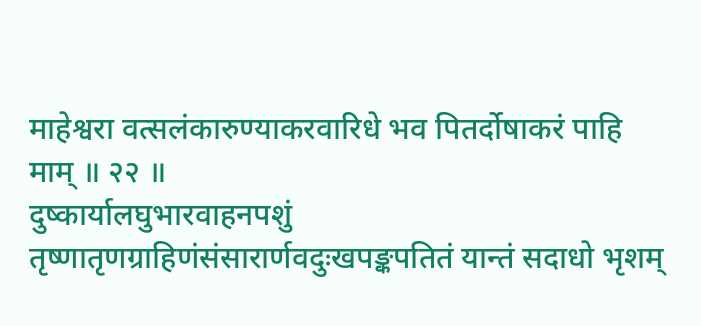माहेश्वरा वत्सलंकारुण्याकरवारिधे भव पितर्दोषाकरं पाहि माम् ॥ २२ ॥
दुष्कार्यालघुभारवाहनपशुं तृष्णातृणग्राहिणंसंसारार्णवदुःखपङ्कपतितं यान्तं सदाधो भृशम्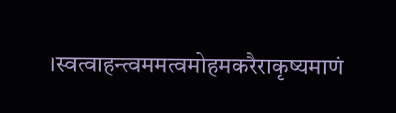।स्वत्वाहन्त्वममत्वमोहमकरैराकृष्यमाणं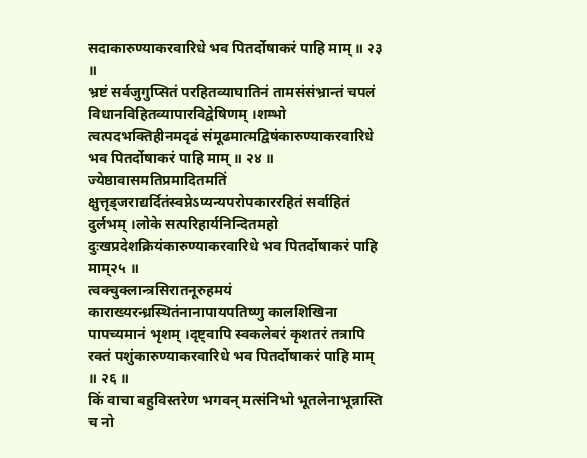सदाकारुण्याकरवारिधे भव पितर्दोषाकरं पाहि माम् ॥ २३ ॥
भ्रष्टं सर्वजुगुप्सितं परहितव्याघातिनं तामसंसंभ्रान्तं चपलं विधानविहितव्यापारविद्वेषिणम् ।शम्भो त्वत्पदभक्तिहीनमदृढं संमूढमात्मद्विषंकारुण्याकरवारिधे भव पितर्दोषाकरं पाहि माम् ॥ २४ ॥
ज्येष्ठावासमतिप्रमादितमतिं क्षुत्तृड्जराद्यर्दितंस्वप्नेऽप्यन्यपरोपकाररहितं सर्वाहितं दुर्लभम् ।लोके सत्परिहार्यनिन्दितमहो दुःखप्रदेशक्रियंकारुण्याकरवारिधे भव पितर्दोषाकरं पाहि माम्२५ ॥
त्वक्चुक्लान्त्रसिरातनूरुहमयं काराख्यरन्ध्रस्थितंनानापायपतिष्णु कालशिखिना पापच्यमानं भृशम् ।दृष्ट्वापि स्वकलेबरं कृशतरं तत्रापि रक्तं पशुंकारुण्याकरवारिधे भव पितर्दोषाकरं पाहि माम् ॥ २६ ॥
किं वाचा बहुविस्तरेण भगवन् मत्संनिभो भूतलेनाभून्नास्ति च नो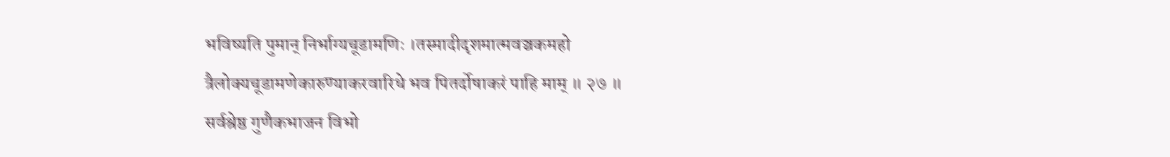भविष्यति पुमान् निर्भाग्यचूडामणिः ।तस्मादीदृशमात्मवञ्चकमहो त्रैलोक्यचूडामणेकारुण्याकरवारिधे भव पितर्दोषाकरं पाहि माम् ॥ २७ ॥
सर्वश्रेष्ठ गुणैकभाजन विभो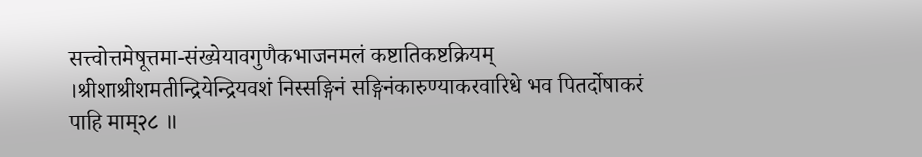सत्त्वोत्तमेषूत्तमा-संख्येयावगुणैकभाजनमलं कष्टातिकष्टक्रियम् ।श्रीशाश्रीशमतीन्द्रियेन्द्रियवशं निस्सङ्गिनं सङ्गिनंकारुण्याकरवारिधे भव पितर्दोषाकरं पाहि माम्२८ ॥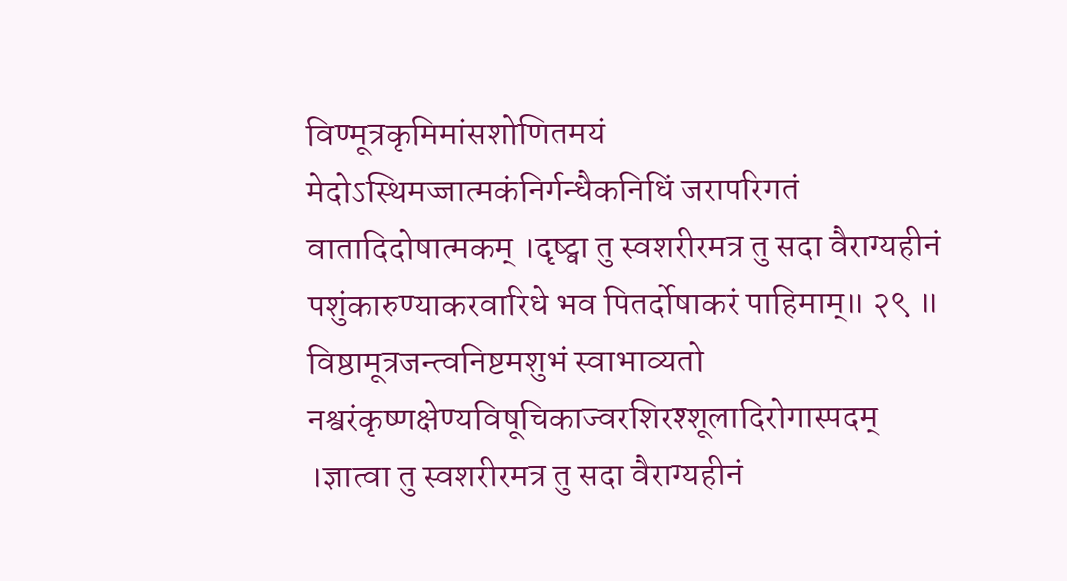विण्मूत्रकृमिमांसशोणितमयं मेदोऽस्थिमज्जात्मकंनिर्गन्धैकनिधिं जरापरिगतं वातादिदोषात्मकम् ।दृष्ट्वा तु स्वशरीरमत्र तु सदा वैराग्यहीनं पशुंकारुण्याकरवारिधे भव पितर्दोषाकरं पाहिमाम्॥ २९ ॥
विष्ठामूत्रजन्त्वनिष्टमशुभं स्वाभाव्यतो नश्वरंकृष्णक्षेण्यविषूचिकाज्वरशिरश्शूलादिरोगास्पदम् ।ज्ञात्वा तु स्वशरीरमत्र तु सदा वैराग्यहीनं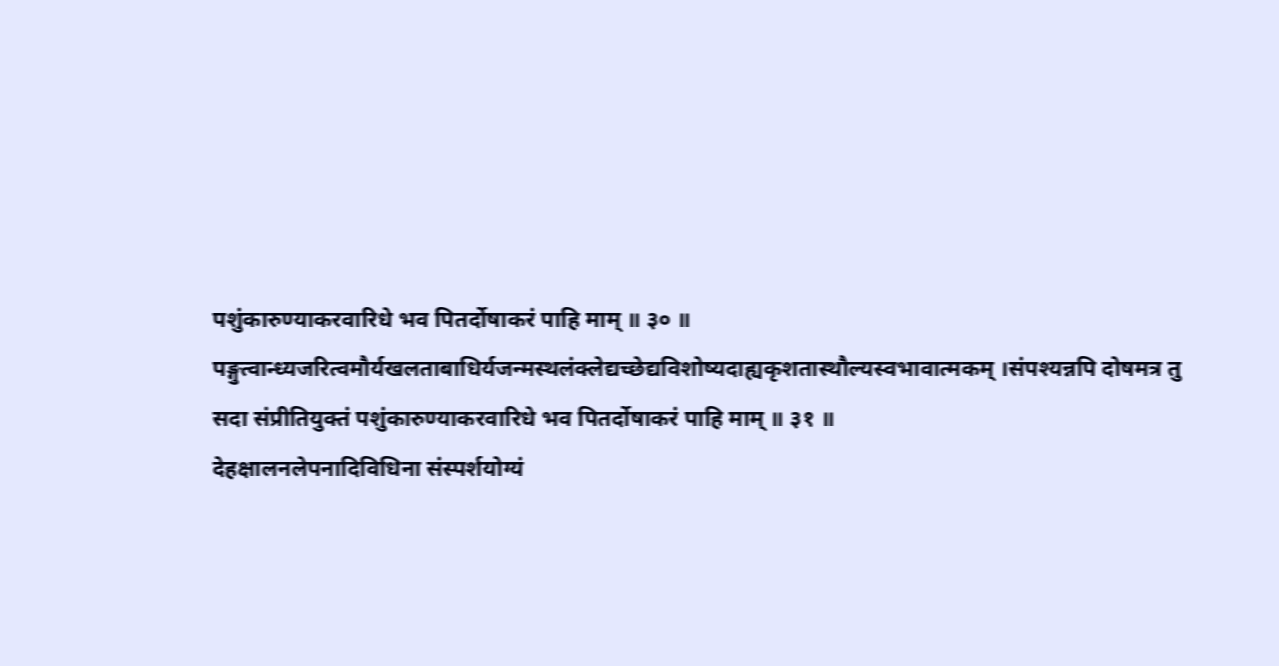पशुंकारुण्याकरवारिधे भव पितर्दोषाकरं पाहि माम् ॥ ३० ॥
पङ्गुत्वान्ध्यजरित्वमौर्यखलताबाधिर्यजन्मस्थलंक्लेद्यच्छेद्यविशोष्यदाह्यकृशतास्थौल्यस्वभावात्मकम् ।संपश्यन्नपि दोषमत्र तु सदा संप्रीतियुक्तं पशुंकारुण्याकरवारिधे भव पितर्दोषाकरं पाहि माम् ॥ ३१ ॥
देहक्षालनलेपनादिविधिना संस्पर्शयोग्यं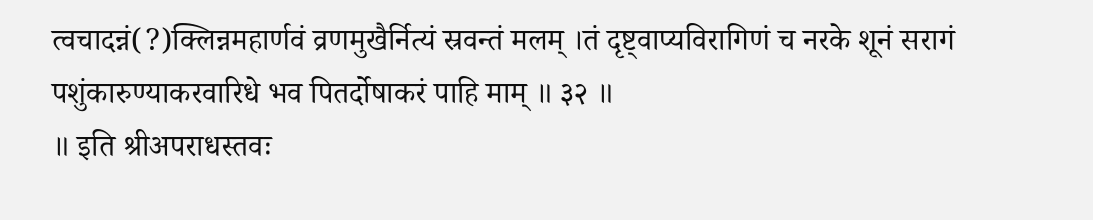त्वचादन्नं(?)क्लिन्नमहार्णवं व्रणमुखैर्नित्यं स्रवन्तं मलम् ।तं दृष्ट्वाप्यविरागिणं च नरके शूनं सरागं पशुंकारुण्याकरवारिधे भव पितर्दोषाकरं पाहि माम् ॥ ३२ ॥
॥ इति श्रीअपराधस्तवः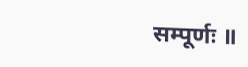सम्पूर्णः ॥